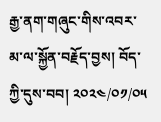རྒྱ་ནག་གཞུང་གིས་འབར་མ་ལ་སྐྱོན་བརྗོད་བྱས། བོད་ཀྱི་དུས་བབ། ༢༠༢༤/༠༡/༠༥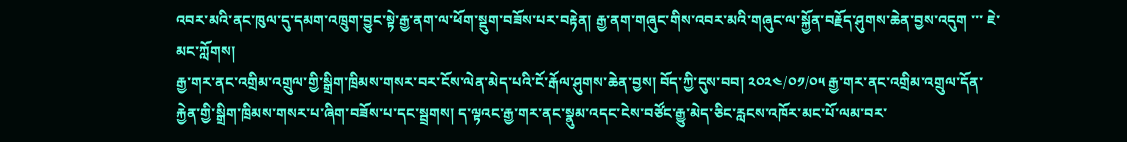འབར་མའི་ནང་ཁུལ་དུ་དམག་འཁྲུག་བྱུང་སྟེ་རྒྱ་ནག་ལ་ཕོག་སྡུག་བཟོས་པར་བརྟེན། རྒྱ་ནག་གཞུང་གིས་འབར་མའི་གཞུང་ལ་སྐྱོན་བརྗོད་ཤུགས་ཆེན་བྱས་འདུག ་་་ ཇེ་མང་ཀློགས།
རྒྱ་གར་ནང་འགྲིམ་འགྲུལ་གྱི་སྒྲིག་ཁྲིམས་གསར་བར་ངོས་ལེན་མེད་པའི་ངོ་རྒོལ་ཤུགས་ཆེན་བྱས། བོད་ཀྱི་དུས་བབ། ༢༠༢༤/༠༡/༠༥ རྒྱ་གར་ནང་འགྲིམ་འགྲུལ་དོན་རྐྱེན་གྱི་སྒྲིག་ཁྲིམས་གསར་པ་ཞིག་བཟོས་པ་དང་སྦྲགས། ད་ལྟའང་རྒྱ་གར་ནང་སྣུམ་འདང་ངེས་བཙོང་རྒྱུ་མེད་ཅིང་རླངས་འཁོར་མང་པོ་ལམ་བར་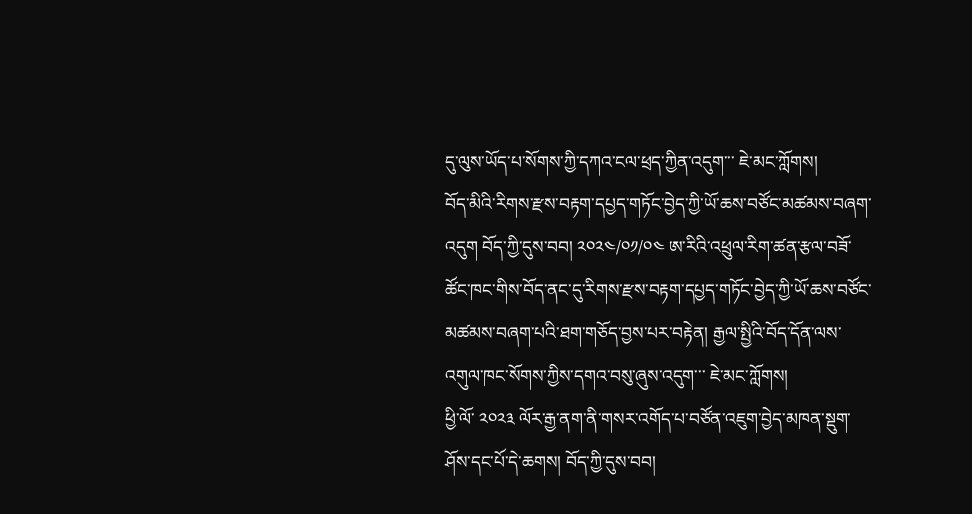དུ་ལུས་ཡོད་པ་སོགས་ཀྱི་དཀའ་ངལ་ཕྲད་ཀྱིན་འདུག་་་ ཇེ་མང་ཀློགས།
བོད་མིའི་རིགས་རྫས་བརྟག་དཔྱད་གཏོང་བྱེད་ཀྱི་ཡོ་ཆས་བཙོང་མཚམས་བཞག་འདུག བོད་ཀྱི་དུས་བབ། ༢༠༢༤/༠༡/༠༤ ཨ་རིའི་འཕྲུལ་རིག་ཚན་རྩལ་བཟོ་ཚོང་ཁང་གིས་བོད་ནང་དུ་རིགས་རྫས་བརྟག་དཔྱད་གཏོང་བྱེད་ཀྱི་ཡོ་ཆས་བཙོང་མཚམས་བཞག་པའི་ཐག་གཅོད་བྱས་པར་བརྟེན། རྒྱལ་སྤྱིའི་བོད་དོན་ལས་འགུལ་ཁང་སོགས་ཀྱིས་དགའ་བསུ་ཞུས་འདུག་་་ ཇེ་མང་ཀློགས།
ཕྱི་ལོ་ ༢༠༢༣ ལོར་རྒྱ་ནག་ནི་གསར་འགོད་པ་བཙོན་འཇུག་བྱེད་མཁན་སྡུག་ཤོས་དང་པོ་དེ་ཆགས། བོད་ཀྱི་དུས་བབ།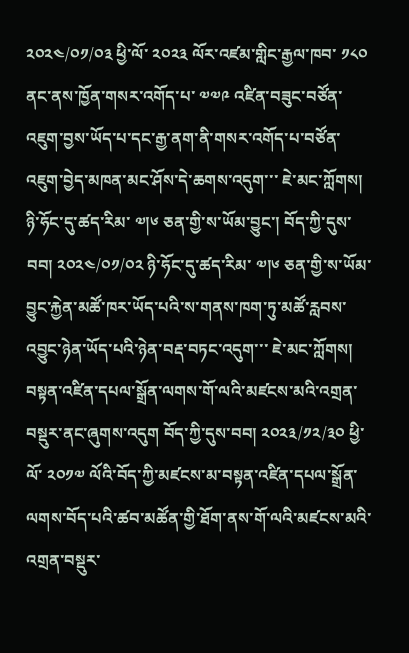༢༠༢༤/༠༡/༠༣ ཕྱི་ལོ་ ༢༠༢༣ ལོར་འཛམ་གླིང་རྒྱལ་ཁབ་ ༡༨༠ ནང་ནས་ཁྱོན་གསར་འགོད་པ་ ༧༧༩ འཛིན་བཟུང་བཙོན་འཇུག་བྱས་ཡོད་པ་དང་རྒྱ་ནག་ནི་གསར་འགོད་པ་བཙོན་འཇུག་བྱེད་མཁན་མང་ཤོས་དེ་ཆགས་འདུག་་་ ཇེ་མང་ཀློགས།
ཉི་ཧོང་དུ་ཚད་རིམ་ ༧།༦ ཅན་གྱི་ས་ཡོམ་བྱུང་། བོད་ཀྱི་དུས་བབ། ༢༠༢༤/༠༡/༠༢ ཉི་ཧོང་དུ་ཚད་རིམ་ ༧།༦ ཅན་གྱི་ས་ཡོམ་བྱུང་རྐྱེན་མཚོ་ཁར་ཡོད་པའི་ས་གནས་ཁག་ཏུ་མཚོ་རླབས་འབྱུང་ཉེན་ཡོད་པའི་ཉེན་བརྡ་བཏང་འདུག་་་ ཇེ་མང་ཀློགས།
བསྟན་འཛིན་དཔལ་སྒྲོན་ལགས་གོ་ལའི་མཛངས་མའི་འགྲན་བསྡུར་ནང་ཞུགས་འདུག བོད་ཀྱི་དུས་བབ། ༢༠༢༣/༡༢/༣༠ ཕྱི་ལོ་ ༢༠༡༧ ལོའི་བོད་ཀྱི་མཛངས་མ་བསྟན་འཛིན་དཔལ་སྒྲོན་ལགས་བོད་པའི་ཚབ་མཚོན་གྱི་ཐོག་ནས་གོ་ལའི་མཛངས་མའི་འགྲན་བསྡུར་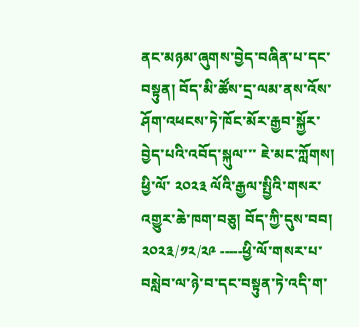ནང་མཉམ་ཞུགས་བྱེད་བཞིན་པ་དང་བསྟུན། བོད་མི་ཚོས་དྲ་ལམ་ནས་འོས་ཤོག་འཕངས་ཏེ་ཁོང་མོར་རྒྱབ་སྐྱོར་བྱེད་པའི་འབོད་སྐུལ་་་ ཇེ་མང་ཀློགས།
ཕྱི་ལོ་ ༢༠༢༣ ལོའི་རྒྱལ་སྤྱིའི་གསར་འགྱུར་ཆེ་ཁག་བཅུ། བོད་ཀྱི་དུས་བབ། ༢༠༢༣/༡༢/༢༩ -----ཕྱི་ལོ་གསར་པ་བསླེབ་ལ་ཉེ་བ་དང་བསྟུན་ཏེ་འདི་ག་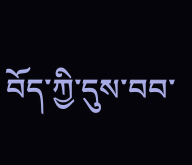བོད་ཀྱི་དུས་བབ་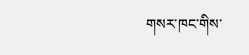གསར་ཁང་གིས་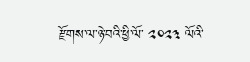རྫོགས་ལ་ཉེ་བའི་ཕྱི་ལོ་ ༢༠༢༣ ལོའི་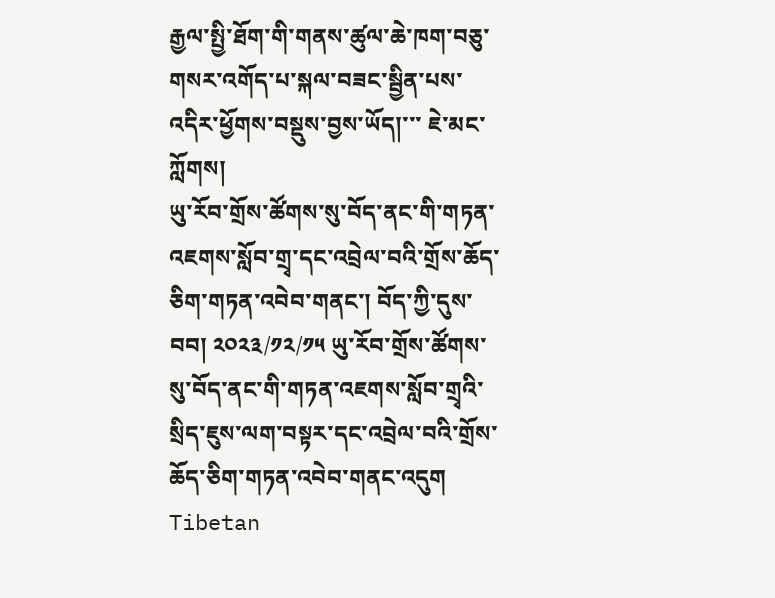རྒྱལ་སྤྱི་ཐོག་གི་གནས་ཚུལ་ཆེ་ཁག་བཅུ་གསར་འགོད་པ་སྐལ་བཟང་སྦྱིན་པས་འདིར་ཕྱོགས་བསྡུས་བྱས་ཡོད།་་་ ཇེ་མང་ཀློགས།
ཡུ་རོབ་གྲོས་ཚོགས་སུ་བོད་ནང་གི་གཏན་འཇགས་སློབ་གྲྭ་དང་འབྲེལ་བའི་གྲོས་ཆོད་ཅིག་གཏན་འབེབ་གནང་། བོད་ཀྱི་དུས་བབ། ༢༠༢༣/༡༢/༡༥ ཡུ་རོབ་གྲོས་ཚོགས་སུ་བོད་ནང་གི་གཏན་འཇགས་སློབ་གྲྭའི་སྲིད་ཇུས་ལག་བསྟར་དང་འབྲེལ་བའི་གྲོས་ཆོད་ཅིག་གཏན་འབེབ་གནང་འདུག Tibetan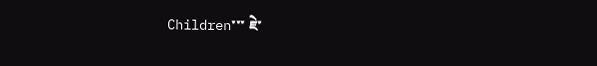Children་་་ ཇེ་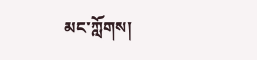མང་ཀློགས།